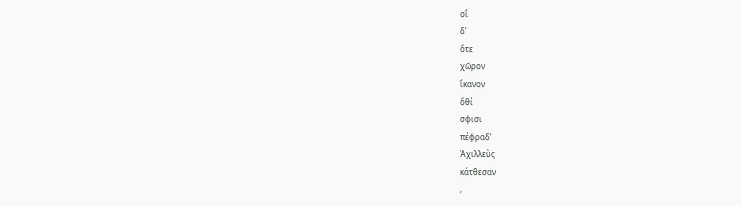οἳ
δʼ
ὅτε
χῶρον
ἵκανον
ὅθί
σφισι
πέφραδʼ
Ἀχιλλεὺς
κάτθεσαν
,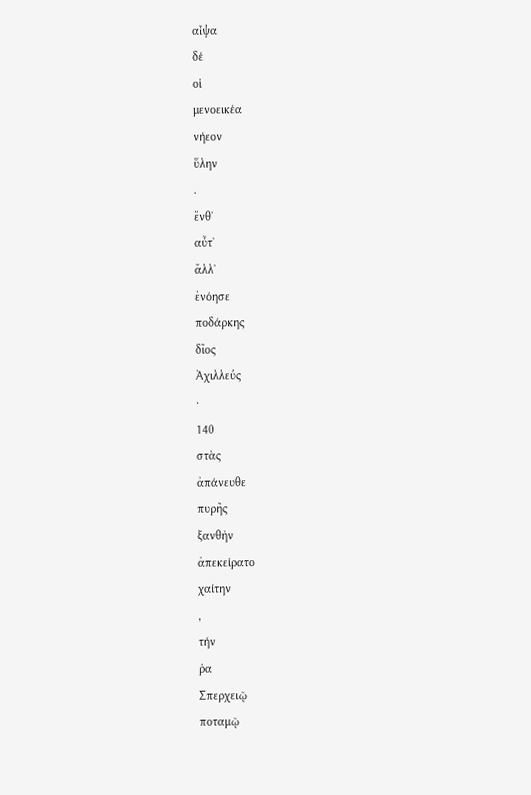αἶψα
δέ
οἱ
μενοεικέα
νήεον
ὕλην
.
ἔνθʼ
αὖτʼ
ἄλλʼ
ἐνόησε
ποδάρκης
δῖος
Ἀχιλλεύς
·
140
στὰς
ἀπάνευθε
πυρῆς
ξανθὴν
ἀπεκείρατο
χαίτην
,
τήν
ῥα
Σπερχειῷ
ποταμῷ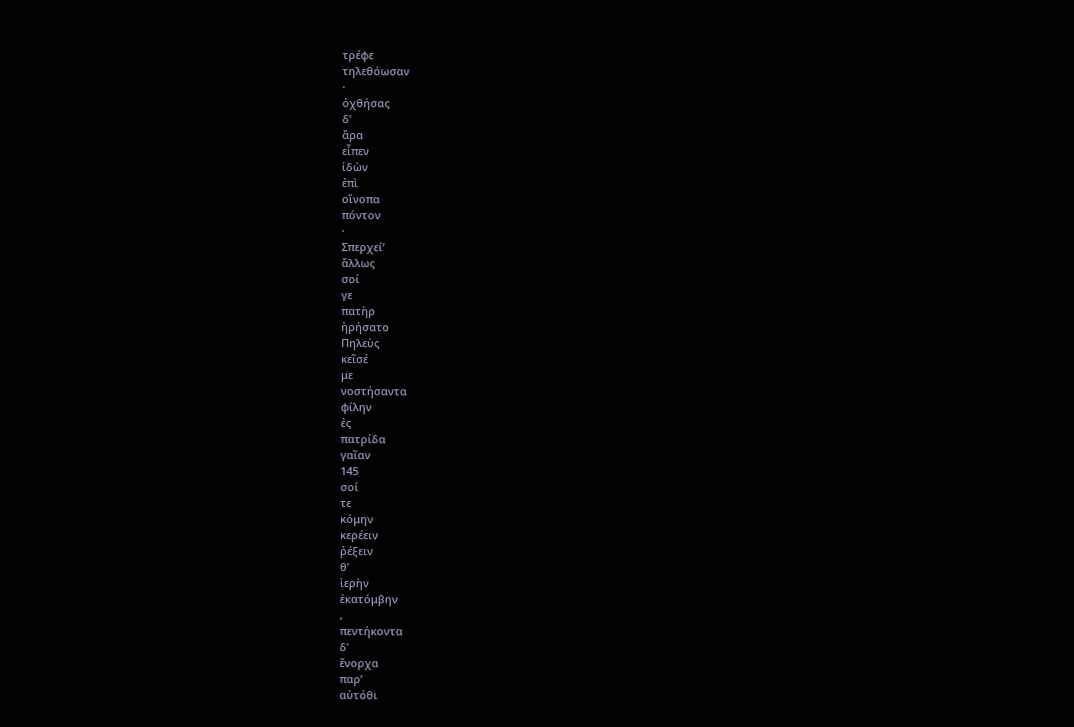τρέφε
τηλεθόωσαν
·
ὀχθήσας
δʼ
ἄρα
εἶπεν
ἰδὼν
ἐπὶ
οἴνοπα
πόντον
·
Σπερχείʼ
ἄλλως
σοί
γε
πατὴρ
ἠρήσατο
Πηλεὺς
κεῖσέ
με
νοστήσαντα
φίλην
ἐς
πατρίδα
γαῖαν
145
σοί
τε
κόμην
κερέειν
ῥέξειν
θʼ
ἱερὴν
ἑκατόμβην
,
πεντήκοντα
δʼ
ἔνορχα
παρʼ
αὐτόθι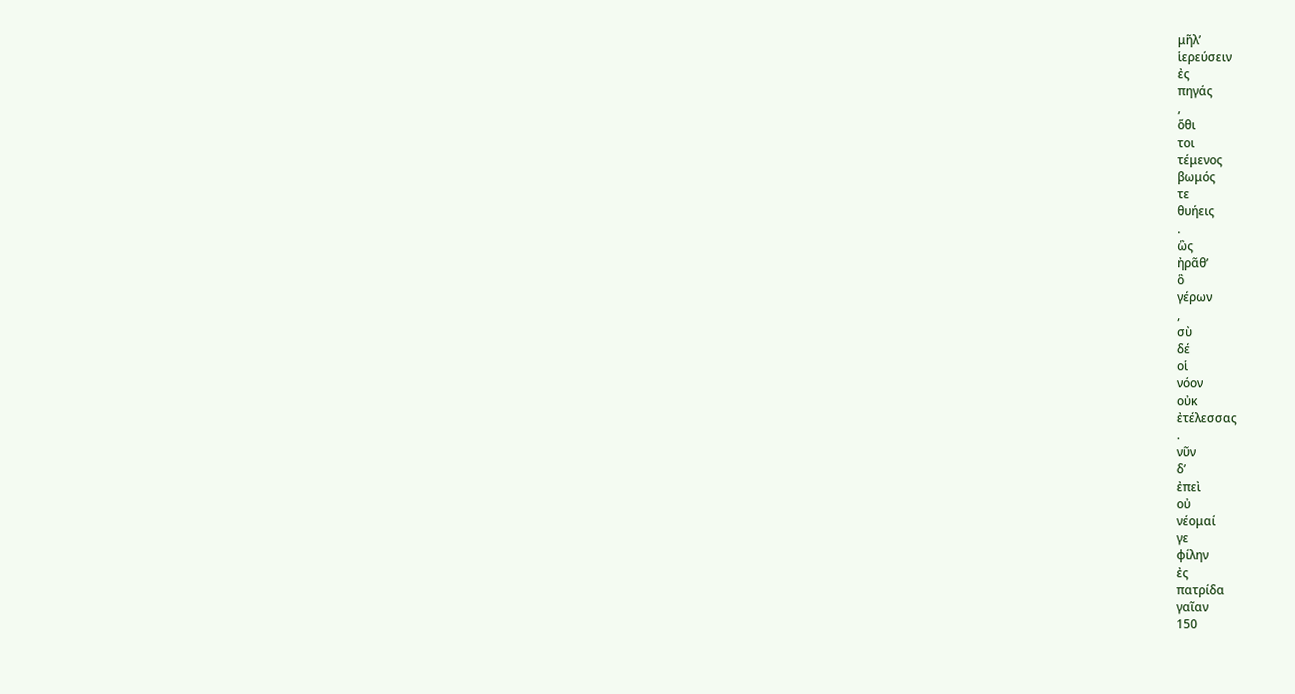μῆλʼ
ἱερεύσειν
ἐς
πηγάς
,
ὅθι
τοι
τέμενος
βωμός
τε
θυήεις
.
ὣς
ἠρᾶθʼ
ὃ
γέρων
,
σὺ
δέ
οἱ
νόον
οὐκ
ἐτέλεσσας
.
νῦν
δʼ
ἐπεὶ
οὐ
νέομαί
γε
φίλην
ἐς
πατρίδα
γαῖαν
150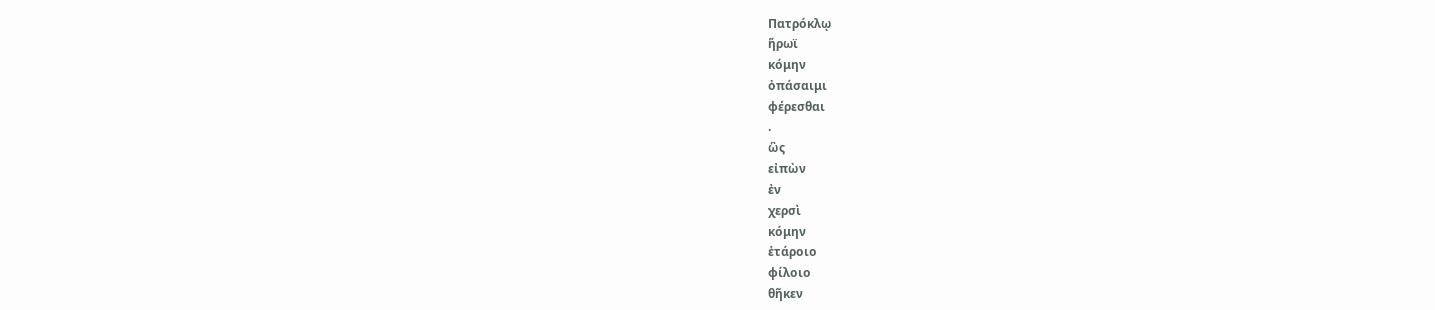Πατρόκλῳ
ἥρωϊ
κόμην
ὀπάσαιμι
φέρεσθαι
.
ὣς
εἰπὼν
ἐν
χερσὶ
κόμην
ἑτάροιο
φίλοιο
θῆκεν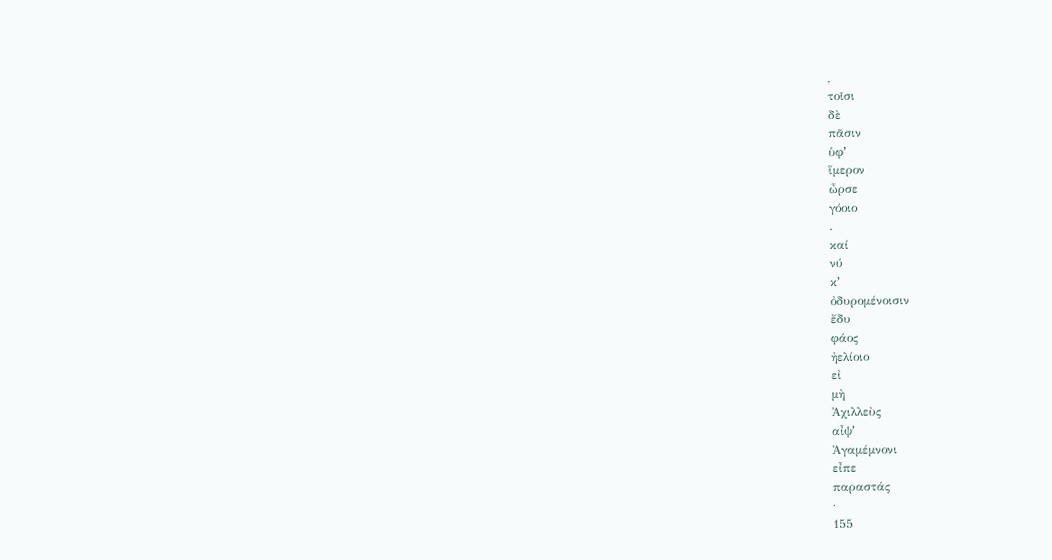,
τοῖσι
δὲ
πᾶσιν
ὑφʼ
ἵμερον
ὦρσε
γόοιο
.
καί
νύ
κʼ
ὀδυρομένοισιν
ἔδυ
φάος
ἠελίοιο
εἰ
μὴ
Ἀχιλλεὺς
αἶψʼ
Ἀγαμέμνονι
εἶπε
παραστάς
·
155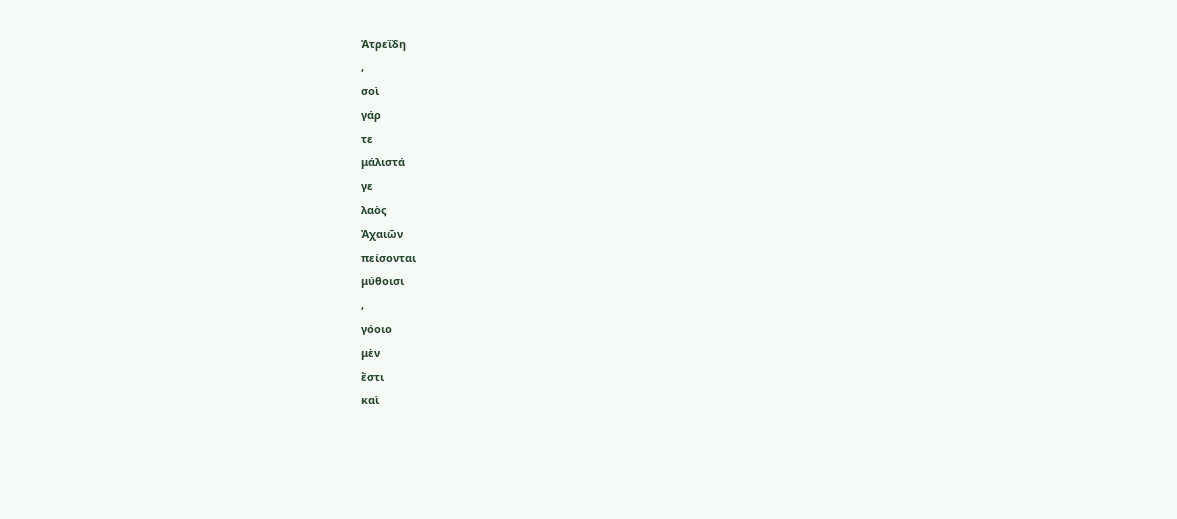Ἀτρεΐδη
,
σοὶ
γάρ
τε
μάλιστά
γε
λαὸς
Ἀχαιῶν
πείσονται
μύθοισι
,
γόοιο
μὲν
ἔστι
καὶ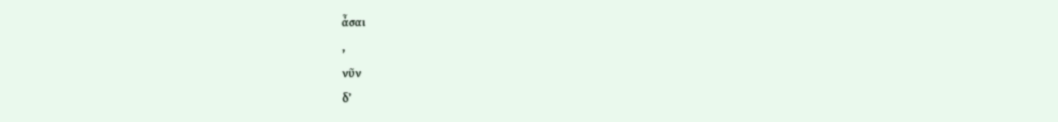ἆσαι
,
νῦν
δʼ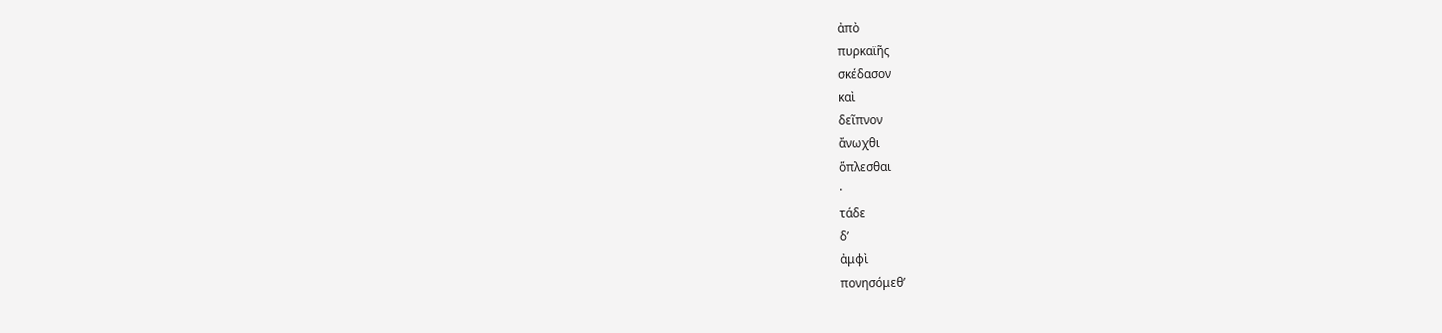ἀπὸ
πυρκαϊῆς
σκέδασον
καὶ
δεῖπνον
ἄνωχθι
ὅπλεσθαι
·
τάδε
δʼ
ἀμφὶ
πονησόμεθʼ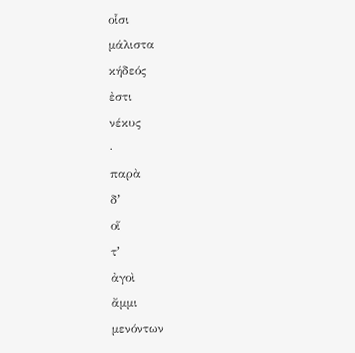οἷσι
μάλιστα
κήδεός
ἐστι
νέκυς
·
παρὰ
δʼ
οἵ
τʼ
ἀγοὶ
ἄμμι
μενόντων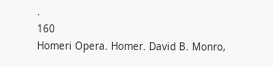.
160
Homeri Opera. Homer. David B. Monro,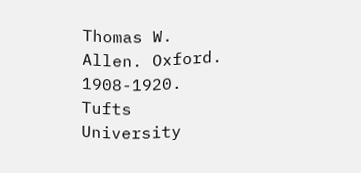Thomas W. Allen. Oxford. 1908-1920.
Tufts University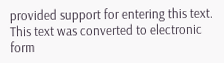provided support for entering this text.
This text was converted to electronic form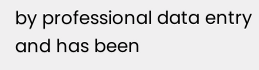by professional data entry and has been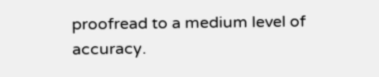proofread to a medium level of accuracy.